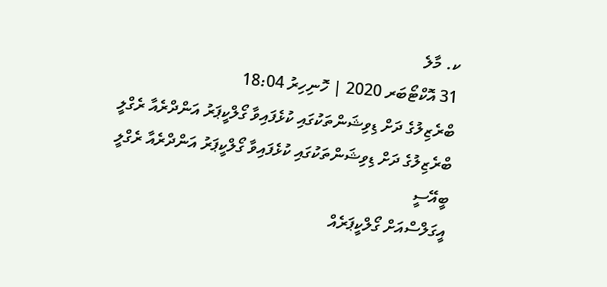ކ. މާލެ
31 އޮކްޓޯބަރ 2020 | ހޮނިހިރު 18:04
ބްރެޒިލުގެ ދަށް ޑިވިޝަންތަކުގައި ކުޅެފައިވާ ގޯލްކީޕަރު އަންދްރެއާ ރެގްލީ
ބްރެޒިލުގެ ދަށް ޑިވިޝަންތަކުގައި ކުޅެފައިވާ ގޯލްކީޕަރު އަންދްރެއާ ރެގްލީ
ބީއޭސީ
އީގަލްސްއަށް ގޯލްކީޕަރެއް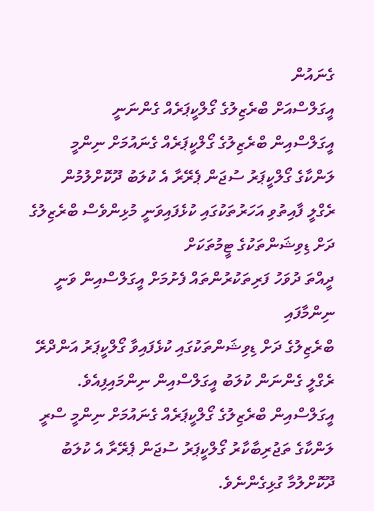ގެނައުން
އީގަލްސްއަށް ބްރެޒިލުގެ ގޯލްކީޕަރެއް ގެންނަނީ
އީގަލްސްއިން ބްރެޒިލުގެ ގޯލްކީޕަރެއް ގެނައުމަށް ނިންމީ ލަންކާގެ ގޯލްކީޕަރު ސުޖަން ޕެރޭރާ އެ ކުލަބު ދޫކޮށްލުމުން
ރެގްލީ ފާއިތުވި އަހަރުތަކުގައި ކުޅެފައިވަނީ މުޅިންވެސް ބްރެޒިލުގެ ދަށް ޑިވިޝަންތަކުގެ ޓީމުތަކަށް
ދީއްތަ ދުވަހު ފަރިތަކުރުންތައް ފެށުމަށް އީގަލްސްއިން ވަނީ ނިންމާފައި
ބްރެޒިލުގެ ދަށް ޑިވިޝަންތަކުގައި ކުޅެފައިވާ ގޯލްކީޕަރު އަންދްރޭ ރެގްލީ ގެންނަން ކުލަބު އީގަލްސްއިން ނިންމައިފިއެވެ.
އީގަލްސްއިން ބްރެޒިލުގެ ގޯލްކީޕަރެއް ގެނައުމަށް ނިންމީ ސްރީ ލަންކާގެ ތަޖުރިބާކާރު ގޯލްކީޕަރު ސުޖަން ޕެރޭރާ އެ ކުލަބު ދޫކޮށްލުމާ ގުޅިގެންނެވެ.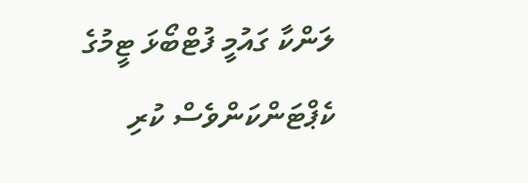ލަންކާ ގައުމީ ފުޓްބޯޅަ ޓީމުގެ ކެޕްޓަންކަންވެސް ކުރި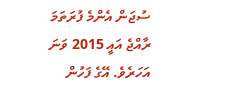ސުޖަން އެންމެ ފުރަތަމަ ރާއްޖެ އައީ 2015 ވަނަ އަހަރެވެ. އޭގެ ފަހުން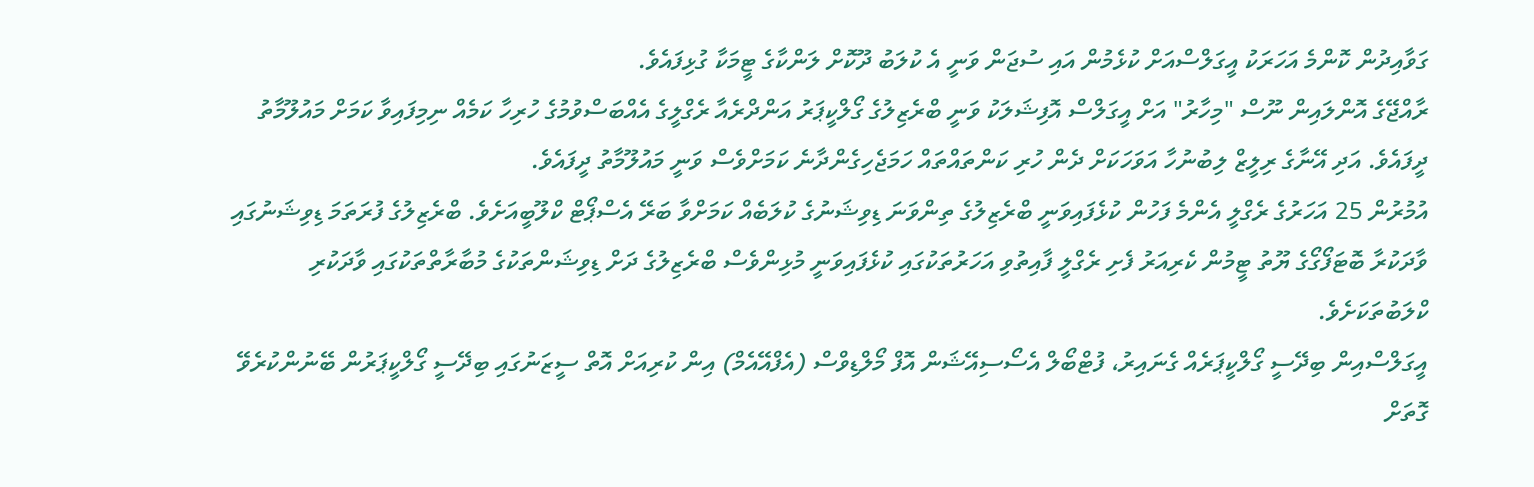ގަވާއިދުން ކޮންމެ އަހަރަކު އީގަލްސްއަށް ކުޅެމުން އައި ސުޖަން ވަނީ އެ ކުލަބު ދޫކޮށް ލަންކާގެ ޓީމަކާ ގުޅިފައެވެ.
ރާއްޖޭގެ އޮންލައިން ނޫސް "މިހާރު" އަށް އީގަލްސް އޮފިޝަލަކު ވަނީ ބްރެޒިލުގެ ގޯލްކީޕަރު އަންދްރެއާ ރެގްލީގެ އެއްބަސްވުމުގެ ހުރިހާ ކަމެއް ނިމިފައިވާ ކަމަށް މައުލޫމާތު ދީފައެވެ. އަދި އޭނާގެ ރިލީޒް ލިބުނުހާ އަވަހަކަށް ދެން ހުރި ކަންތައްތައް ހަމަޖެހިގެންދާނެ ކަމަށްވެސް ވަނީ މައުލޫމާތު ދީފައެވެ.
އުމުރުން 25 އަހަރުގެ ރެގްލީ އެންމެ ފަހުން ކުޅެފައިވަނީ ބްރެޒިލުގެ ތިންވަނަ ޑިވިޝަނުގެ ކުލަބެއް ކަމަށްވާ ބަރޭ އެސްޕޯޓް ކްލޫބީއަށެވެ. ބްރެޒިލުގެ ފުރަތަމަ ޑިވިޝަނުގައި ވާދަކުރާ ބޮޓަފޯގޯގެ ޔޫތު ޓީމުން ކެރިއަރު ފެށި ރެގްލީ ފާއިތުވި އަހަރުތަކުގައި ކުޅެފައިވަނީ މުޅިންވެސް ބްރެޒިލުގެ ދަށް ޑިވިޝަންތަކުގެ މުބާރާތްތަކުގައި ވާދަކުރި ކްލަބުތަކަށެވެ.
އީގަލްސްއިން ބިދޭސީ ގޯލްކީޕަރެއް ގެނައިރު، ފުޓްބޯލް އެސޯސިއޭޝަން އޮފް މޯލްޑިވްސް (އެފްއޭއެމް) އިން ކުރިއަށް އޮތް ސީޒަނުގައި ބިދޭސީ ގޯލްކީޕަރުން ބޭނުންކުރެވޭ ގޮތަށް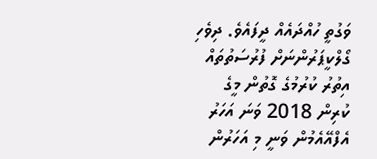ވަގުތީ ހުއްދައެއް ދީފައެވެ. ދިވެހި ގޯލްކީޕަރުންނަށް ފުރުސަތުތައް އިތުރު ކުރުމުގެ ގޮތުން މީގެ ކުރިން 2018 ވަނަ އަހަރު އެފްއޭއެމުން ވަނީ މި އަހަރުން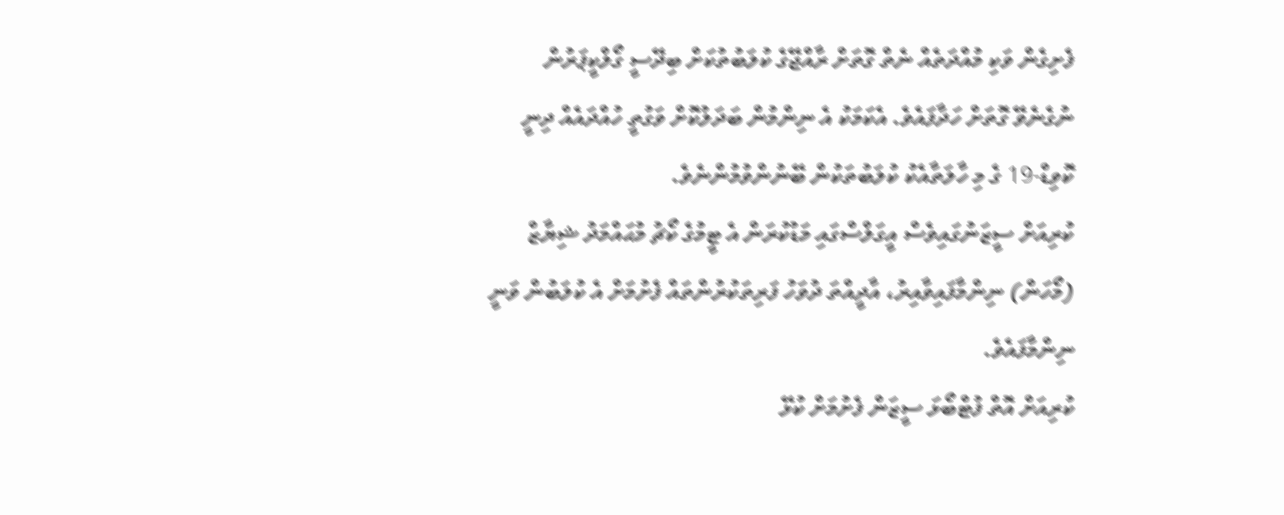ފެށިގެން ވަކި މުއްދަތެއް ނެތް ގޮތަށް ރާއްޖޭގެ ކުލަބުތުކަށް ބިދޭސީ ގޯލްކީޕަރުން ނުގެނެވޭ ގޮތަށް ހަދާފައެވެ. އެކަމަކު އެ ނިންމުން ބަދަލުކޮށް ވަގުތީ ހުއްދައެއް ދިނީ ކޮވިޑް-19 ގެ މި ހާލަތާއެކު ކުލަބުތަކުން ބޭނުންވުމުންނެވެ.
ކުރިއަށް ސީޒަނުގައިވެސް އީގަލްސްގައި މަޑުކުރަން އެ ޓީމުގެ ކޯޗު މުޙައްމަދު ޝިޔާޒް (މޯހަން) ނިންމާފައިވާއިރު، އާދީއްތަ ދުވަހު ފަރިތަކުރުންތައް ފެށުމަށް އެ ކުލަބުން ވަނީ ނިންމާފައެވެ.
ކުރިއަށް އޮތް ފުޓްބޯޅަ ސީޒަން ފެށުމަށް ކުޅޭ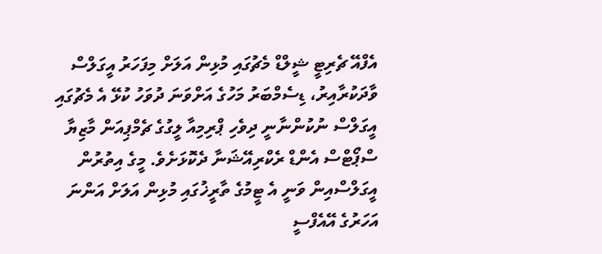އެފްއޭ ޗެރިޓީ ޝީލްޑް މެޗުގައި މުޅިން އަލަށް މިފަހަރު އީގަލްސް ވާދަކުރާއިރު، ޑިސެމްބަރު މަހުގެ އަށްވަނަ ދުވަހު ކުޅޭ އެ މެޗުގައި އީގަލްސް ނުކުންނާނީ ދިވެހި ޕްރިމިއާ ލީގުގެ ޗެމްޕިއަން މާޒިޔާ ސްޕޯޓްސް އެންޑް ރެކްރިއޭޝަނާ ދެކޮޅަށެވެ. މީގެ އިތުރުން އީގަލްސްއިން ވަނީ އެ ޓީމުގެ ތާރީޚުގައި މުޅިން އަލަށް އަންނަ އަހަރުގެ އޭއެފްސީ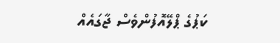ކަޕުގެ ޕްލޭއޮފުންވެސް ޖާގައެއް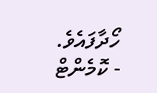ހޯދާފައެވެ.
- ކޮމެންޓް